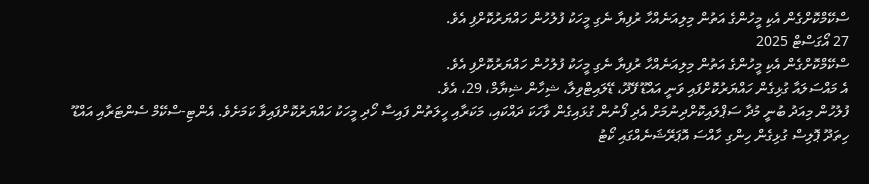ސްކޭމްކޮށްގެން އެކި މީހުންގެ އަތުން މިލިއަނެއްހާ ރުފިޔާ ނެގި މީހަކު ފުލުހުން ހައްޔަރުކޮށްފި އެވެ.
27 އޯގަސްޓް 2025
ސްކޭމްކޮށްގެން އެކި މީހުންގެ އަތުން މިލިއަނެއްހާ ރުފިޔާ ނެގި މީހަކު ފުލުހުން ހައްޔަރުކޮށްފި އެވެ.
އެ މައްސަލައާ ގުޅިގެން ހައްޔަރުކޮށްފައި ވަނީ އައްޑޫ ފޭދޫ، ޑޭލައިޓްވިލާ، ޝިހާން ޝިޔާމް، 29، އެވެ.
ފުލުހުން މިއަދު ބުނީ މުދާ ސަޕްލައިކޮށްދިނުމަށް އެދި ފޯނުން ގުޅައިގެން ވާހަކަ ދައްކައި، މަކަރާއި ހީލަތުން ފައިސާ ހޯދި މީހަކު ހައްޔަރުކޮށްފައިވާ ކަމަށެވެ. އެންޓި-ސްކޭމް ސެންޓަރާއި އައްޑޫ ހިތަދޫ ޕޮލިސް ގުޅިގެން ހިންގި ހާއްސަ އޮޕަރޭޝަނެއްގައި ކޯޓު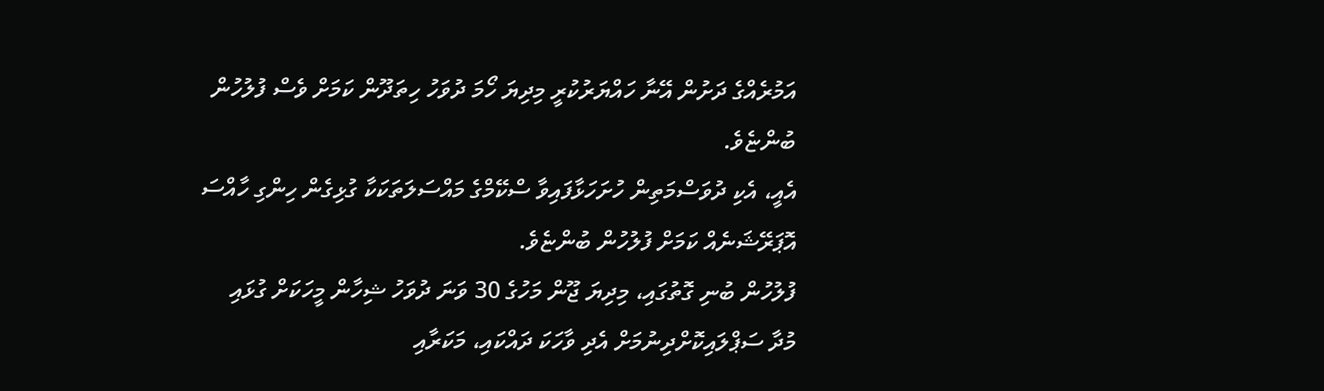އަމުރެއްގެ ދަށުން އޭނާ ހައްޔަރުކުރީ މިދިޔަ ހޯމަ ދުވަހު ހިތަދޫން ކަމަށް ވެސް ފުލުހުން ބުންޏެވެ.
އެއީ، އެކި ދުވަސްމަތިން ހުށަހަޅާފައިވާ ސްކޭމްގެ މައްސަލަތަކަކާ ގުޅިގެން ހިންގި ހާއްސަ އޮޕަރޭޝަނެއް ކަމަށް ފުލުހުން ބުންޏެވެ.
ފުލުހުން ބުނި ގޮތުގައި، މިދިޔަ ޖޫން މަހުގެ 30 ވަނަ ދުވަހު ޝިހާން މީހަކަށް ގުޅައި މުދާ ސަޕްލައިކޮށްދިނުމަށް އެދި ވާހަކަ ދައްކައި، މަކަރާއި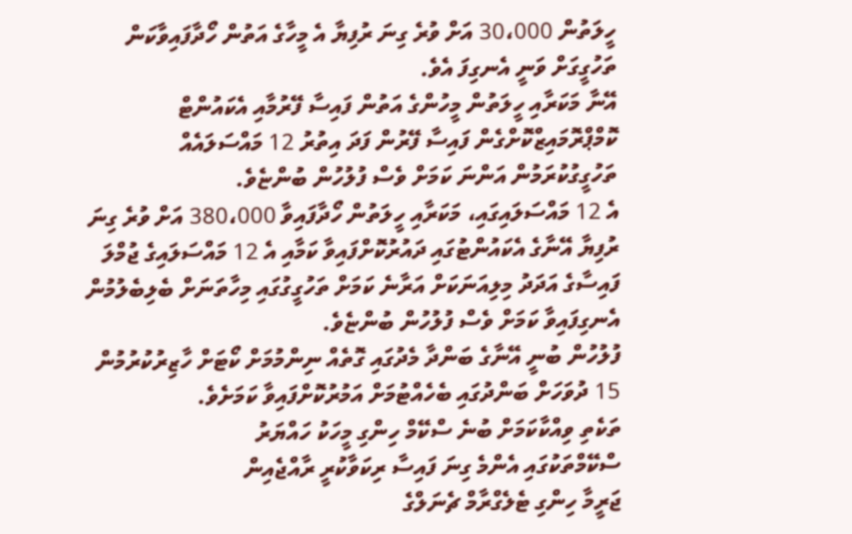ހީލަތުން 30،000 އަށް ވުރެ ގިނަ ރުފިޔާ އެ މީހާގެ އަތުން ހޯދާފައިވާކަން ތަހުގީގަށް ވަނީ އެނގިފަ އެވެ.
އޭނާ މަކަރާއި ހީލަތުން މީހުންގެ އަތުން ފައިސާ ފޭރުމާއި އެކައުންޓް ކޮމްޕްރޮމައިޒްކޮށްގެން ފައިސާ ފޭރުން ފަދަ އިތުރު 12 މައްސަލައެއް ތަހުގީގުކުރަމުން އަންނަ ކަމަށް ވެސް ފުލުހުން ބުންޏެވެ.
އެ 12 މައްސަލައިގައި، މަކަރާއި ހީލަތުން ހޯދާފައިވާ 380،000 އަށް ވުރެ ގިނަ ރުފިޔާ އޭނާގެ އެކައުންޓުގައި ދައުރުކޮށްފައިވާ ކަމާއި އެ 12 މައްސަލައިގެ ޖުމްލަ ފައިސާގެ އަދަދު މިލިއަނަކަށް އަރާނެ ކަމަށް ތަހުގީގުގައި މިހާތަނަށް ބެލިބެލުމުން އެނގިފައިވާ ކަމަށް ވެސް ފުލުހުން ބުންޏެވެ.
ފުލުހުން ބުނީ އޭނާގެ ބަންދާ މެދުގައި ގޮތެއް ނިންމުމަށް ކޯޓަށް ހާޒިރުކުރުމުން 15 ދުވަހަށް ބަންދުގައި ބެހެއްޓުމަށް އަމުރުކޮށްފައިވާ ކަމަށެވެ.
ތަކެތި ވިއްކާކަމަށް ބުނެ ސްކޭމް ހިންގި މީހަކު ހައްޔަރު
ސްކޭމްތަކުގައި އެންމެ ގިނަ ފައިސާ ރިކަވާކުރީ ރާއްޖެއިން
ޖަރީމާ ހިންގި ޓެލެގްރާމް ޗެނަލްގެ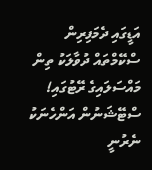އަޑީގައި ދެމަފިރިން
ސްކޭމްތައް ދުވާލަކު ތިން މައްސަލައިގެ ރޭޓުގައި!
ސްޓޭޝަނުން އަންހެނަކު ނެރުނީ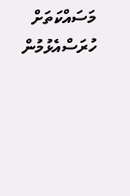މަސައްކަތަށް ހުރަސްއެޅުމުން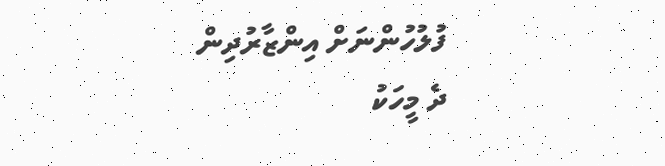ފުލުހުންނަށް އިންޒާރުދިން ދެ މީހަކު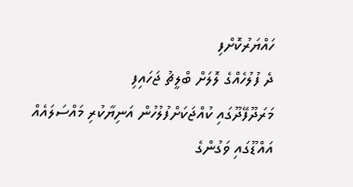ހައްޔަރުކޮށްފި
ދެ ފުލުހެއްގެ ލޮލަށް ބްލީޗު ޖަހައިފި
މަރަދޫފޭދޫގައި ކުއްޖަކަށްފުލުހުން އަނިޔާކުރި މައްސަލައެއް
އައްޑޫގައި ވަގުންގެ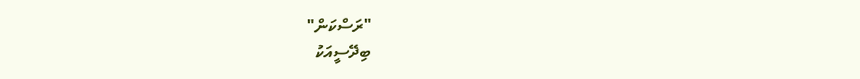"ރަސްކަން"
ބިދޭސީއަކު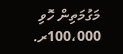މަގުމަތިން ހޮވި 100،000ރ.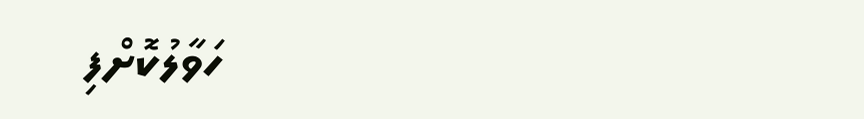ހަވާލުކޮށްފި